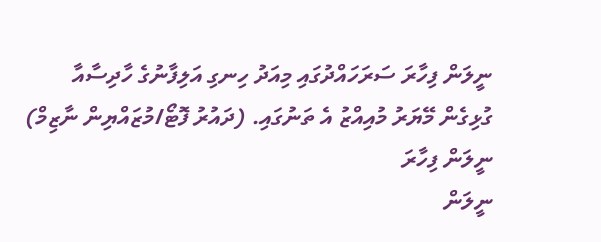ނީލަން ފިހާރަ ސަރަހައްދުގައި މިއަދު ހިނގި އަލިފާނުގެ ހާދިސާއާ ގުޅިގެން މޭޔަރު މުއިއްޒު އެ ތަނުގައި. (ދައުރު ފޮޓޯ/މުޒައްޔިން ނާޒިމް)
ނީލަން ފިހާރަ
ނީލަން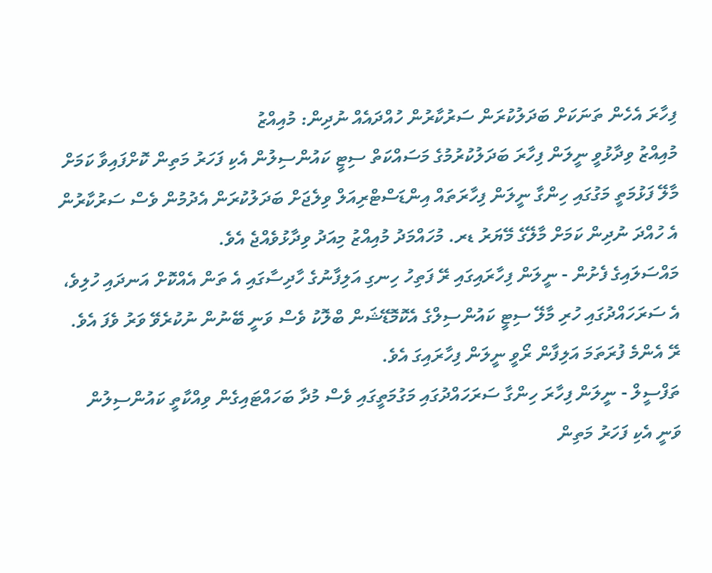ފިހާރަ އެހެން ތަނަކަށް ބަދަލުކުރަން ސަރުކާރުން ހުއްދައެއް ނުދިން: މުއިއްޒު
މުއިއްޒު ވިދާޅުވީ ނީލަން ފިހާރަ ބަދަލުކުރުމުގެ މަސައްކަތް ސިޓީ ކައުންސިލުން އެކި ފަހަރު މަތިން ކޮށްފައިވާ ކަމަށް
މާލޭ ފަޅުމަތީ މަގުގައި ހިންގާ ނީލަން ފިހާރަތައް އިންޑަސްޓްރިއަލް ވިލެޖަށް ބަދަލުކުރަން އެދުމުން ވެސް ސަރުކާރުން އެ ހުއްދަ ނުދިން ކަމަށް މާލޭގެ މޭޔަރު ޑރ. މުހައްމަދު މުއިއްޒު މިއަދު ވިދާޅުވެއްޖެ އެވެ.
މައްސަލައިގެ ފެށުން - ނީލަން ފިހާރައިގައި ރޭ ފަތިހު ހިނގި އަލިފާނުގެ ހާދިސާގައި އެ ތަން އެއްކޮށް އަނދައި ހުލިވެ، އެ ސަރަހައްދުގައި ހުރި މާލޭ ސިޓީ ކައުންސިލްގެ އެކޮމޮޑޭޝަން ބްލޮކު ވެސް ވަނީ ބޭނުން ނުކުރެވޭ ވަރު ވެފަ އެވެ. ރޭ އެންމެ ފުރަތަމަ އަލިފާން ރޯވީ ނީލަން ފިހާރައިގަ އެވެ.
ތަފްސީލް - ނީލަން ފިހާރަ ހިންގާ ސަރަހައްދުގައި މަގުމަތީގައި ވެސް މުދާ ބަހައްޓައިގެން ވިއްކާތީ ކައުންސިލުން ވަނީ އެކި ފަހަރު މަތިން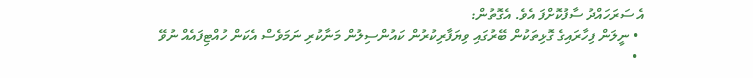އެ ސަރަހައްދު ސާފުކޮށްފަ އެވެ. އެގޮތުން:
  • ނީލަން ފިހާރައިގެ ގޮޅިތަކުން ބޭރުގައި ވިޔަފާރިކުރުން ކައުންސިލުން މަނާކުރި ނަމަވެސް އެކަން ހުއްޓިފައެއް ނުވޭ
  •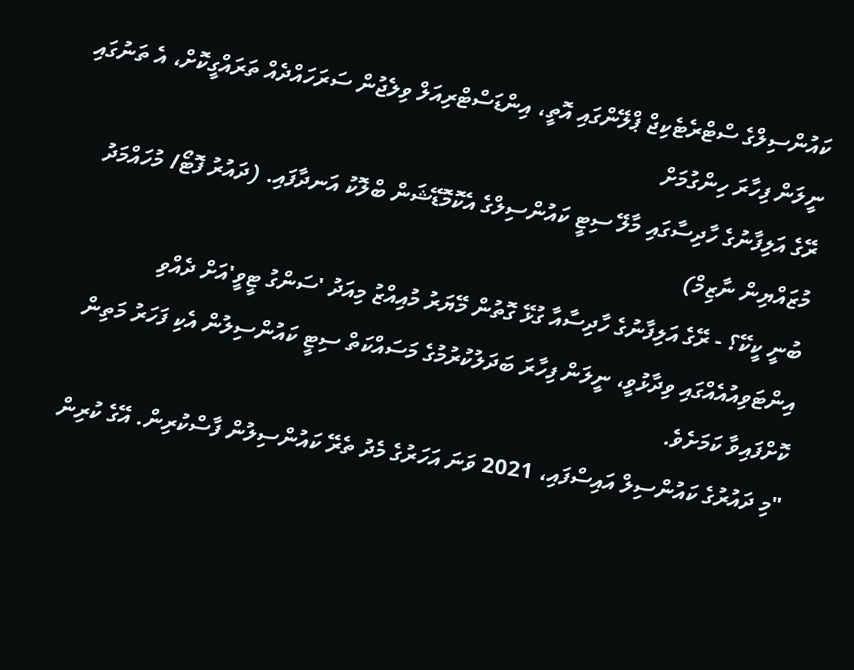ކައުންސިލްގެ ސްޓްރެޓެކިޖް ޕްލޭންގައި އޮތީ، އިންޑަސްޓްރިއަލް ވިލެޖުން ސަރަހައްދެއް ތަރައްގީކޮށް، އެ ތަނުގައި ނީލަން ފިހާރަ ހިންގުމަށް
ރޭގެ އަލިފާނުގެ ހާދިސާގައި މާލޭ ސިޓީ ކައުންސިލްގެ އެކޮމޮޑޭޝަން ބްލޮކު އަނދާފައި. (ދައުރު ފޮޓޯ/ މުހައްމަދު މުޒައްޔިން ނާޒިމް)
ބުނީ ކީކޭ؟ - ރޭގެ އަލިފާނުގެ ހާދިސާއާ ގުޅޭ ގޮތުން މޭޔަރު މުއިއްޒު މިއަދު 'ސަންގު ޓީވީ'އަށް ދެއްވި އިންޓަވިއުއެއްގައި ވިދާޅުވީ، ނީލަން ފިހާރަ ބަދަލުކުރުމުގެ މަސައްކަތް ސިޓީ ކައުންސިލުން އެކި ފަހަރު މަތިން ކޮށްފައިވާ ކަމަށެވެ.
"މި ދައުރުގެ ކައުންސިލް އައިސްފައި، 2021 ވަނަ އަހަރުގެ މެދު ތެރޭ ކައުންސިލުން ފާސްކުރިން. އޭގެ ކުރިން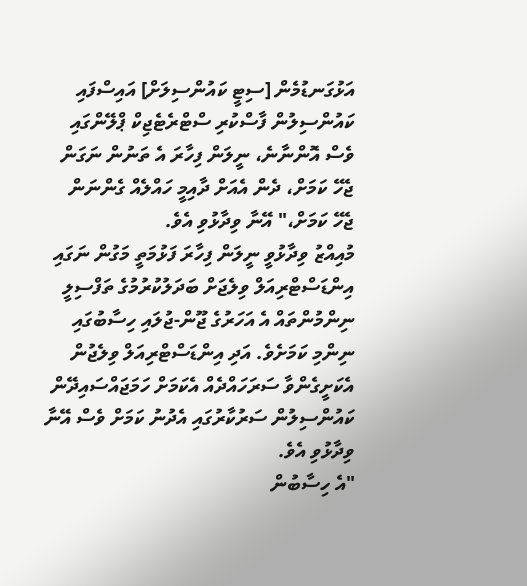އަޅުގަނޑުމެން [ސިޓީ ކައުންސިލަށް] އައިސްފައި ކައުންސިލުން ފާސްކުރި ސްޓްރެޓެޖިކް ޕްލޭންގައި ވެސް އޮންނާނެ، ނީލަން ފިހާރަ އެ ތަނުން ނަގަން ޖެހޭ ކަމަށް، ދެން އެއަށް ދާއިމީ ހައްލެއް ގެންނަން ޖެހޭ ކަމަށް،" އޭނާ ވިދާޅުވި އެވެ.
މުއިއްޒު ވިދާޅުވީ ނީލަން ފިހާރަ ފަޅުމަތީ މަގުން ނަގައި އިންޑަސްޓްރިއަލް ވިލެޖަށް ބަދަލުކުރުމުގެ ތަފްސިލީ ނިންމުންތައް އެ އަހަރުގެ ޖޫން-ޖުލައި ހިސާބުގައި ނިންމި ކަމަށެވެ. އަދި އިންޑަސްޓްރިއަލް ވިލެޖުން އެކަށީގެންވާ ސަރަހައްދެއް އެކަމަށް ހަމަޖައްސައިދޭން ކައުންސިލުން ސަރުކާރުގައި އެދުނު ކަމަށް ވެސް އޭނާ ވިދާޅުވި އެވެ.
"އެ ހިސާބުން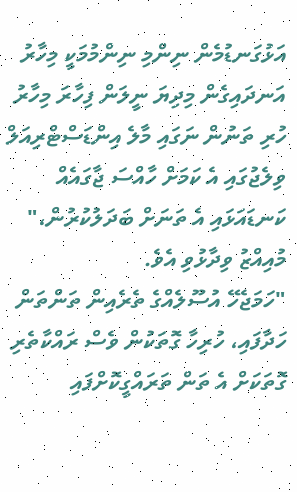އަޅުގަނޑުމެން ނިންމި ނިންމުމަކީ މިހާރު އަނދައިގެން މިދިޔަ ނީލަން ފިހާރަ މިހާރު ހުރި ތަނުން ނަގައި މާލެ އިންޑަސްޓްރިއަލް ވިލެޖުގައި އެ ކަމަށް ހާއްސަ ޖާގައެއް ކަނޑައަޅައި އެ ތަނަށް ބަދަލުކުރުން،" މުއިއްޒު ވިދާޅުވި އެވެ.
"ހަމަޖެހޭ އުސޫލެއްގެ ތެރެއިން ތަންތަން ހަދާފައި، ހުރިހާ ގޮތަކުން ވެސް ރައްކާތެރި ގޮތަކަށް އެ ތަން ތަރައްގީކޮށްފައި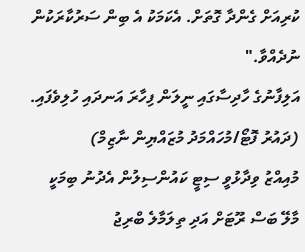ކުރިއަށް ގެންދާ ގޮތަށް. އެކަމަކު އެ ބިން ސަރުކާރަކުން ނުދެއްވާ."
އަލިފާނުގެ ހާދިސާގައި ނީލަން ފިހާރަ އަނދައި ހުލިވެފައި. (ދައުރު ފޮޓޯ/މުހައްމަދު މުޒައްޔިން ނާޒިމް)
މުއިއްޒު ވިދާޅުވީ ސިޓީ ކައުންސިލުން އެދުނު ބިމަކީ މާލޭ ބަސް ރޫޓަށް އަދި ތިލަމާލެ ބްރިޖު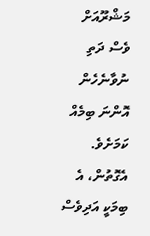މަޝްރޫއަށް ވެސް ދަތި ނުވާނެހެން އޮންނަ ބިމެއް ކަމަށެވެ. އެގޮތުން، އެ ބިމަކީ އަދިވެސް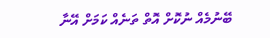ބޭނުމެއް ނުކޮށް އޮތް ތަނެއް ކަމަށް އޭނާ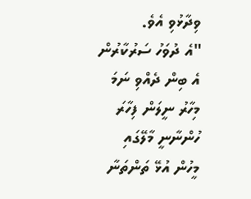ވިދާޅުވި އެވެ.
"އެ ދުވަހު ސަރުކާރުން އެ ބިން ދެއްވި ނަމަ މިހާރު ނީލަން ފިހާރަ ހުންނާނީ މާލޭގައި މީހުން އުޅޭ ތަންތަނާ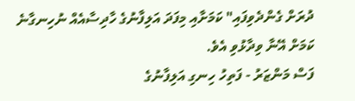ދުރަށް ގެންދެވިފައި" ކަމަށާއި މިފަދަ އަލިފާނުގެ ހާދިސާއެއް ނުހިނގާނެ ކަމަށް އޭނާ ވިދާޅުވި އެވެ.
ފަސް މަންޒަރު - ފަތިހު ހިނގި އަލިފާނުގެ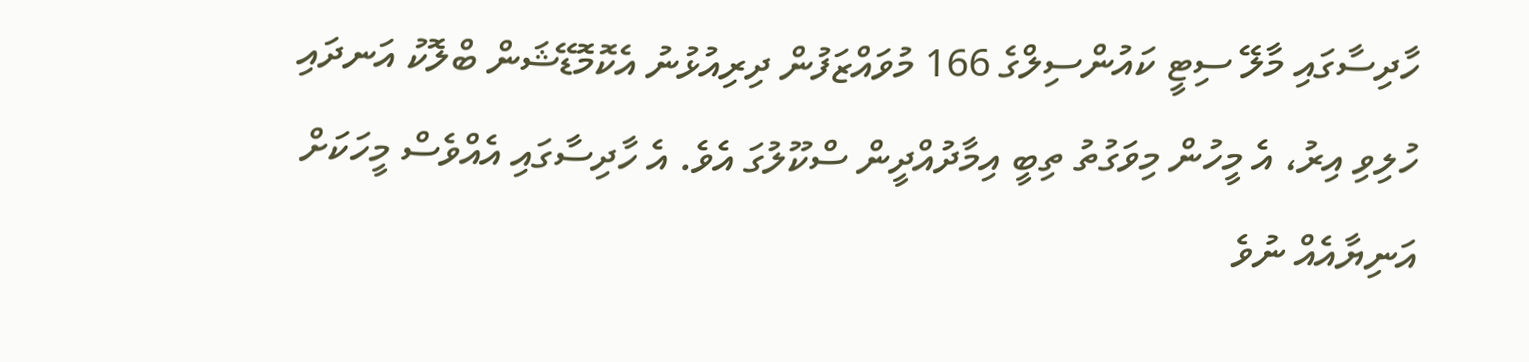ހާދިސާގައި މާލޭ ސިޓީ ކައުންސިލްގެ 166 މުވައްޒަފުން ދިރިއުޅުނު އެކޮމޮޑޭޝަން ބްލޮކު އަނދައި ހުލިވި އިރު، އެ މީހުން މިވަގުތު ތިބީ އިމާދުއްދީން ސްކޫލުގަ އެވެ. އެ ހާދިސާގައި އެއްވެސް މީހަކަށް އަނިޔާއެއް ނުވެ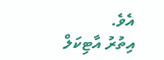އެވެ.
އިތުރު އާޓިކަލް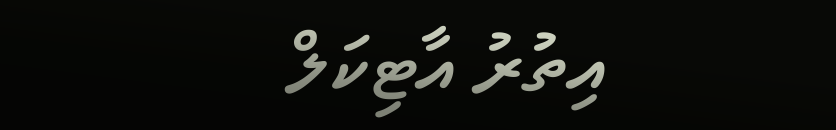އިތުރު އާޓިކަލް